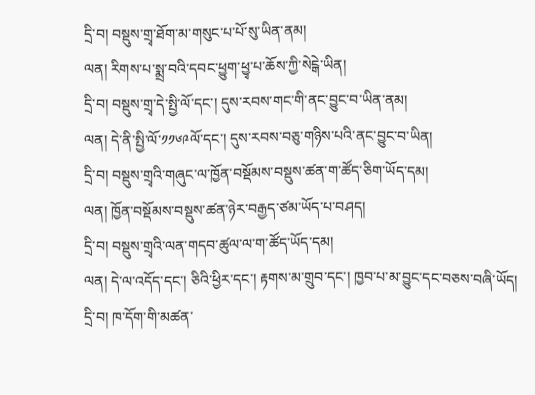དྲི་བ། བསྡུས་གྲྭ་ཐོག་མ་གསུང་པ་པོ་སུ་ཡིན་ནམ།
ལན། རིགས་པ་སྨྲ་བའི་དབང་ཕྱུག་ཕྱྭ་པ་ཆོས་ཀྱི་སེངྒེ་ཡིན།
དྲི་བ། བསྡུས་གྲྭ་དེ་སྤྱི་ལོ་དང་། དུས་རབས་གང་གི་ནང་བྱུང་བ་ཡིན་ནམ།
ལན། དེ་ནི་སྤྱི་ལོ་༡༡༦༩ལོ་དང་། དུས་རབས་བཅུ་གཉིས་པའི་ནང་བྱུང་བ་ཡིན།
དྲི་བ། བསྡུས་གྲྭའི་གཞུང་ལ་ཁྱོན་བསྡོམས་བསྡུས་ཚན་ག་ཚོད་ཅིག་ཡོད་དམ།
ལན། ཁྱོན་བསྡོམས་བསྡུས་ཚན་ཉེར་བརྒྱད་ཙམ་ཡོད་པ་བཤད།
དྲི་བ། བསྡུས་གྲྭའི་ལན་གདབ་ཚུལ་ལ་ག་ཚོད་ཡོད་དམ།
ལན། དེ་ལ་འདོད་དང་། ཅིའི་ཕྱིར་དང་། རྟགས་མ་གྲུབ་དང་། ཁྱབ་པ་མ་བྱུང་དང་བཅས་བཞི་ཡོད།
དྲི་བ། ཁ་དོག་གི་མཚན་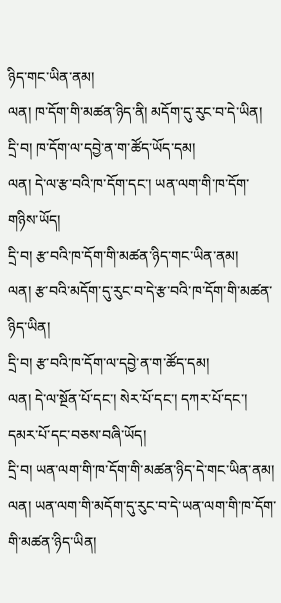ཉིད་གང་ཡིན་ནམ།
ལན། ཁ་དོག་གི་མཚན་ཉིད་ནི། མདོག་དུ་རུང་བ་དེ་ཡིན།
དྲི་བ། ཁ་དོག་ལ་དབྱེ་ན་ག་ཚོད་ཡོད་དམ།
ལན། དེ་ལ་རྩ་བའི་ཁ་དོག་དང་། ཡན་ལག་གི་ཁ་དོག་གཉིས་ཡོད།
དྲི་བ། རྩ་བའི་ཁ་དོག་གི་མཚན་ཉིད་གང་ཡིན་ནམ།
ལན། རྩ་བའི་མདོག་དུ་རུང་བ་དེ་རྩ་བའི་ཁ་དོག་གི་མཚན་ཉིད་ཡིན།
དྲི་བ། རྩ་བའི་ཁ་དོག་ལ་དབྱེ་ན་ག་ཚོད་དམ།
ལན། དེ་ལ་སྔོན་པོ་དང་། སེར་པོ་དང་། དཀར་པོ་དང་། དམར་པོ་དང་བཅས་བཞི་ཡོད།
དྲི་བ། ཡན་ལག་གི་ཁ་དོག་གི་མཚན་ཉིད་དེ་གང་ཡིན་ནམ།
ལན། ཡན་ལག་གི་མདོག་དུ་རུང་བ་དེ་ཡན་ལག་གི་ཁ་དོག་གི་མཚན་ཉིད་ཡིན།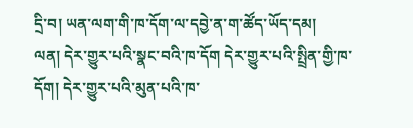དྲི་བ། ཡན་ལག་གི་ཁ་དོག་ལ་དབྱེ་ན་ག་ཚོད་ཡོད་དམ།
ལན། དེར་གྱུར་པའི་སྣང་བའི་ཁ་དོག དེར་གྱུར་པའི་སྤྲིན་གྱི་ཁ་དོག། དེར་གྱུར་པའི་མུན་པའི་ཁ་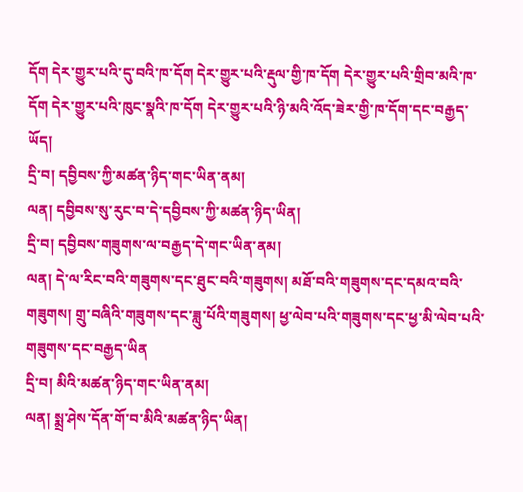དོག དེར་གྱུར་པའི་དུ་བའི་ཁ་དོག དེར་གྱུར་པའི་རྡུལ་གྱི་ཁ་དོག དེར་གྱུར་པའི་གྲིབ་མའི་ཁ་དོག དེར་གྱུར་པའི་ཁུང་སྣའི་ཁ་དོག དེར་གྱུར་པའི་ཉི་མའི་འོད་ཟེར་གྱི་ཁ་དོག་དང་བརྒྱད་ཡོད།
དྲི་བ། དབྱིབས་ཀྱི་མཚན་ཉིད་གང་ཡིན་ནམ།
ལན། དབྱིབས་སུ་རུང་བ་དེ་དབྱིབས་ཀྱི་མཚན་ཉིད་ཡིན།
དྲི་བ། དབྱིབས་གཟུགས་ལ་བརྒྱད་དེ་གང་ཡིན་ནམ།
ལན། དེ་ལ་རིང་བའི་གཟུགས་དང་ཐུང་བའི་གཟུགས། མཐོ་བའི་གཟུགས་དང་དམའ་བའི་གཟུགས། གྲུ་བཞིའི་གཟུགས་དང་ཟླུ་པོའི་གཟུགས། ཕྱ་ལེབ་པའི་གཟུགས་དང་ཕྱ་མི་ལེབ་པའི་གཟུགས་དང་བརྒྱད་ཡིན
དྲི་བ། མིའི་མཚན་ཉིད་གང་ཡིན་ནམ།
ལན། སྨྲ་ཤེས་དོན་གོ་བ་མིའི་མཚན་ཉིད་ཡིན།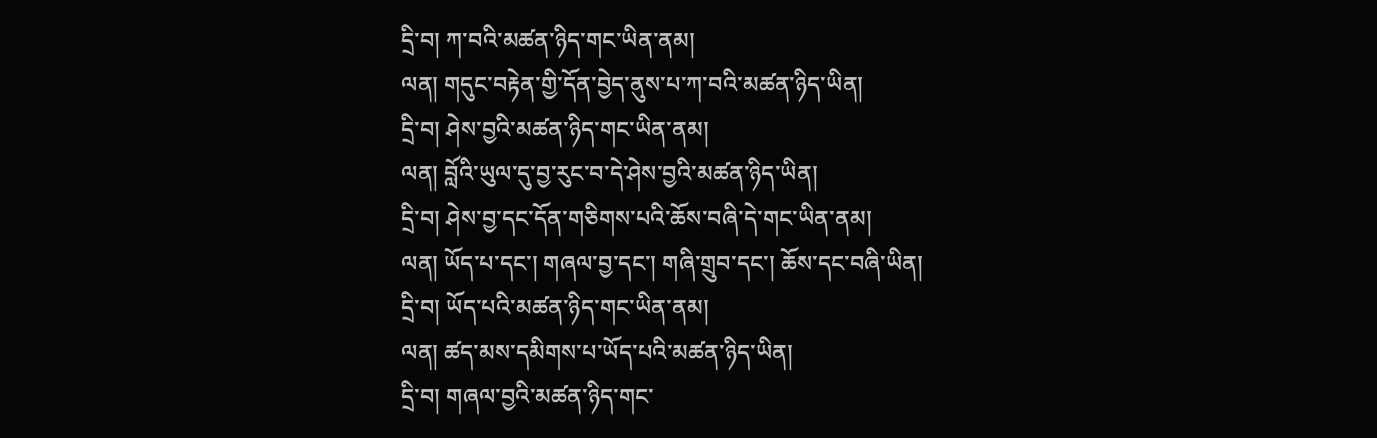དྲི་བ། ཀ་བའི་མཚན་ཉིད་གང་ཡིན་ནམ།
ལན། གདུང་བརྟེན་གྱི་དོན་བྱེད་ནུས་པ་ཀ་བའི་མཚན་ཉིད་ཡིན།
དྲི་བ། ཤེས་བྱའི་མཚན་ཉིད་གང་ཡིན་ནམ།
ལན། བློའི་ཡུལ་དུ་བྱ་རུང་བ་དེ་ཤེས་བྱའི་མཚན་ཉིད་ཡིན།
དྲི་བ། ཤེས་བྱ་དང་དོན་གཅིགས་པའི་ཆོས་བཞི་དེ་གང་ཡིན་ནམ།
ལན། ཡོད་པ་དང་། གཞལ་བྱ་དང་། གཞི་གྲུབ་དང་། ཆོས་དང་བཞི་ཡིན།
དྲི་བ། ཡོད་པའི་མཚན་ཉིད་གང་ཡིན་ནམ།
ལན། ཚད་མས་དམིགས་པ་ཡོད་པའི་མཚན་ཉིད་ཡིན།
དྲི་བ། གཞལ་བྱའི་མཚན་ཉིད་གང་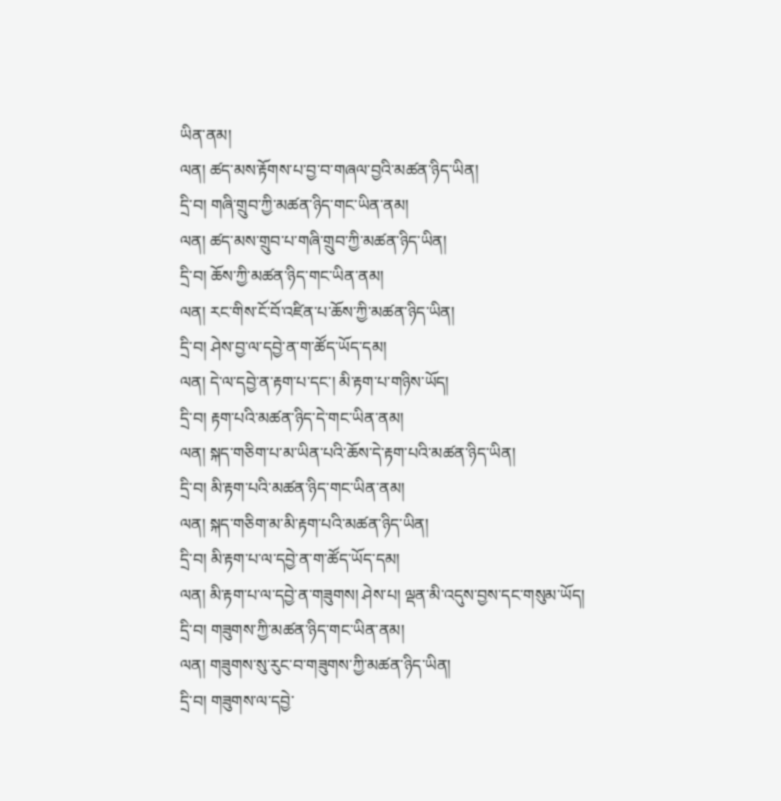ཡིན་ནམ།
ལན། ཚད་མས་རྟོགས་པ་བྱ་བ་གཞལ་བྱའི་མཚན་ཉིད་ཡིན།
དྲི་བ། གཞི་གྲུབ་ཀྱི་མཚན་ཉིད་གང་ཡིན་ནམ།
ལན། ཚད་མས་གྲུབ་པ་གཞི་གྲུབ་ཀྱི་མཚན་ཉིད་ཡིན།
དྲི་བ། ཆོས་ཀྱི་མཚན་ཉིད་གང་ཡིན་ནམ།
ལན། རང་གིས་ངོ་བོ་འཛིན་པ་ཆོས་ཀྱི་མཚན་ཉིད་ཡིན།
དྲི་བ། ཤེས་བྱ་ལ་དབྱེ་ན་ག་ཚོད་ཡོད་དམ།
ལན། དེ་ལ་དབྱེ་ན་རྟག་པ་དང་། མི་རྟག་པ་གཉིས་ཡོད།
དྲི་བ། རྟག་པའི་མཚན་ཉིད་དེ་གང་ཡིན་ནམ།
ལན། སྐད་གཅིག་པ་མ་ཡིན་པའི་ཆོས་དེ་རྟག་པའི་མཚན་ཉིད་ཡིན།
དྲི་བ། མི་རྟག་པའི་མཚན་ཉིད་གང་ཡིན་ནམ།
ལན། སྐད་གཅིག་མ་མི་རྟག་པའི་མཚན་ཉིད་ཡིན།
དྲི་བ། མི་རྟག་པ་ལ་དབྱེ་ན་ག་ཚོད་ཡོད་དམ།
ལན། མི་རྟག་པ་ལ་དབྱེ་ན་གཟུགས། ཤེས་པ། ལྡན་མི་འདུས་བྱས་དང་གསུམ་ཡོད།
དྲི་བ། གཟུགས་ཀྱི་མཚན་ཉིད་གང་ཡིན་ནམ།
ལན། གཟུགས་སུ་རུང་བ་གཟུགས་ཀྱི་མཚན་ཉིད་ཡིན།
དྲི་བ། གཟུགས་ལ་དབྱེ་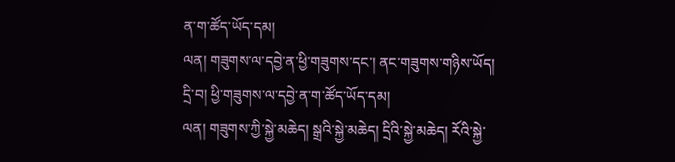ན་ག་ཚོད་ཡོད་དམ།
ལན། གཟུགས་ལ་དབྱེ་ན་ཕྱི་གཟུགས་དང་། ནང་གཟུགས་གཉིས་ཡོད།
དྲི་བ། ཕྱི་གཟུགས་ལ་དབྱེ་ན་ག་ཚོད་ཡོད་དམ།
ལན། གཟུགས་ཀྱི་སྐྱེ་མཆེད། སྒྲའི་སྐྱེ་མཆེད། དྲིའི་སྐྱེ་མཆེད། རོའི་སྐྱེ་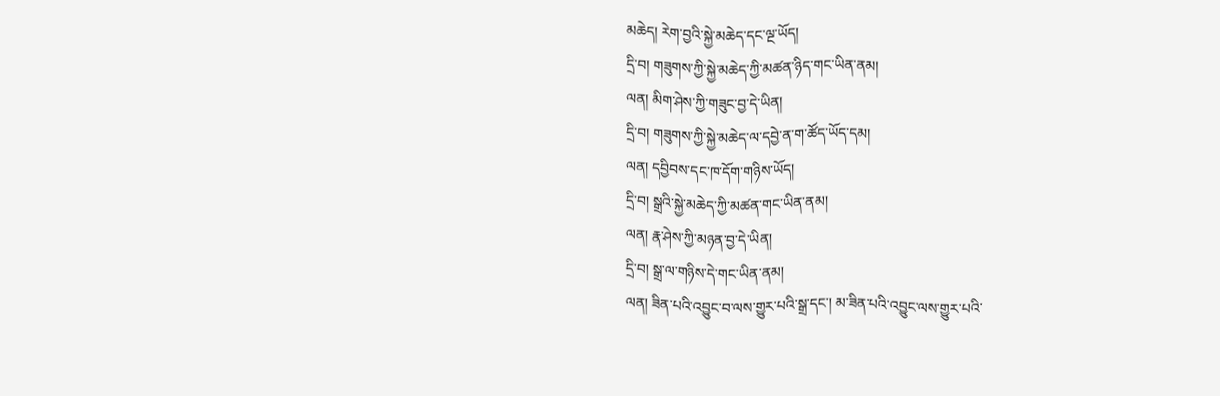མཆེད། རེག་བྱའི་སྐྱེ་མཆེད་དང་ལྔ་ཡོད།
དྲི་བ། གཟུགས་ཀྱི་སྐྱེ་མཆེད་ཀྱི་མཚན་ཉིད་གང་ཡིན་ནམ།
ལན། མིག་ཤེས་ཀྱི་གཟུང་བྱ་དེ་ཡིན།
དྲི་བ། གཟུགས་ཀྱི་སྐྱེ་མཆེད་ལ་དབྱེ་ན་ག་ཚོད་ཡོད་དམ།
ལན། དབྱིབས་དང་ཁ་དོག་གཉིས་ཡོད།
དྲི་བ། སྒྲའི་སྐྱེ་མཆེད་ཀྱི་མཚན་གང་ཡིན་ནམ།
ལན། རྣ་ཤེས་ཀྱི་མཉན་བྱ་དེ་ཡིན།
དྲི་བ། སྒྲ་ལ་གཉིས་དེ་གང་ཡིན་ནམ།
ལན། ཟིན་པའི་འབྱུང་བ་ལས་གྱུར་པའི་སྒྲ་དང་། མ་ཟིན་པའི་འབྱུང་ལས་གྱུར་པའི་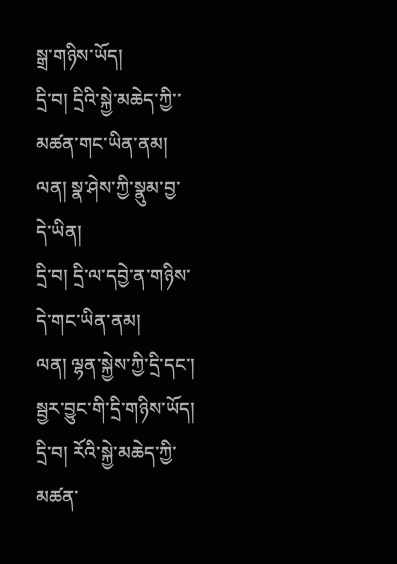སྒྲ་གཉིས་ཡོད།
དྲི་བ། དྲིའི་སྐྱེ་མཆེད་ཀྱི་་མཚན་གང་ཡིན་ནམ།
ལན། སྣ་ཤེས་ཀྱི་སྣུམ་བྱ་དེ་ཡིན།
དྲི་བ། དྲི་ལ་དབྱེ་ན་གཉིས་དེ་གང་ཡིན་ནམ།
ལན། ལྷན་སྐྱེས་ཀྱི་དྲི་དང་། སྦྱར་བྱུང་གི་དྲི་གཉིས་ཡོད།
དྲི་བ། རོའི་སྐྱེ་མཆེད་ཀྱི་མཚན་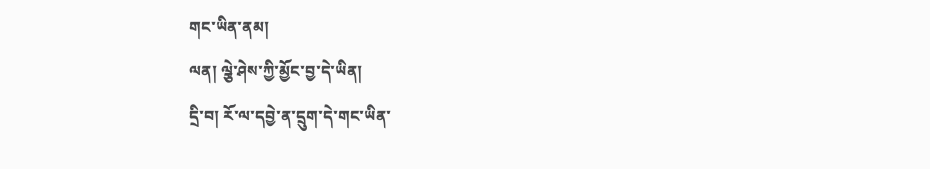གང་ཡིན་ནམ།
ལན། ལྕེ་ཤེས་ཀྱི་མྱོང་བྱ་དེ་ཡིན།
དྲི་བ། རོ་ལ་དབྱེ་ན་དྲུག་དེ་གང་ཡིན་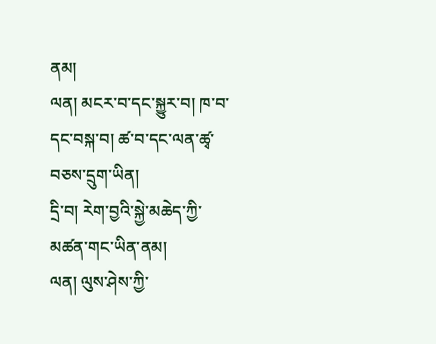ནམ།
ལན། མངར་བ་དང་སྐྱུར་བ། ཁ་བ་དང་བསྐ་བ། ཚ་བ་དང་ལན་ཚྭ་བཅས་དྲུག་ཡིན།
དྲི་བ། རེག་བྱའི་སྐྱེ་མཆེད་ཀྱི་མཚན་གང་ཡིན་ནམ།
ལན། ལུས་ཤེས་ཀྱི་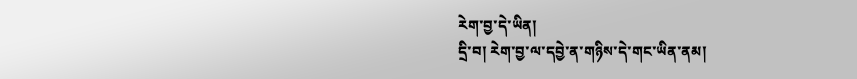རེག་བྱ་དེ་ཡིན།
དྲི་བ། རེག་བྱ་ལ་དབྱེ་ན་གཉིས་དེ་གང་ཡིན་ནམ།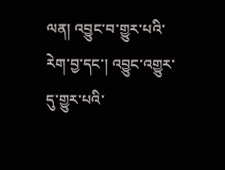ལན། འབྱུང་བ་གྱུར་པའི་རེག་བྱ་དང་། འབྱུང་འགྱུར་དུ་གྱུར་པའི་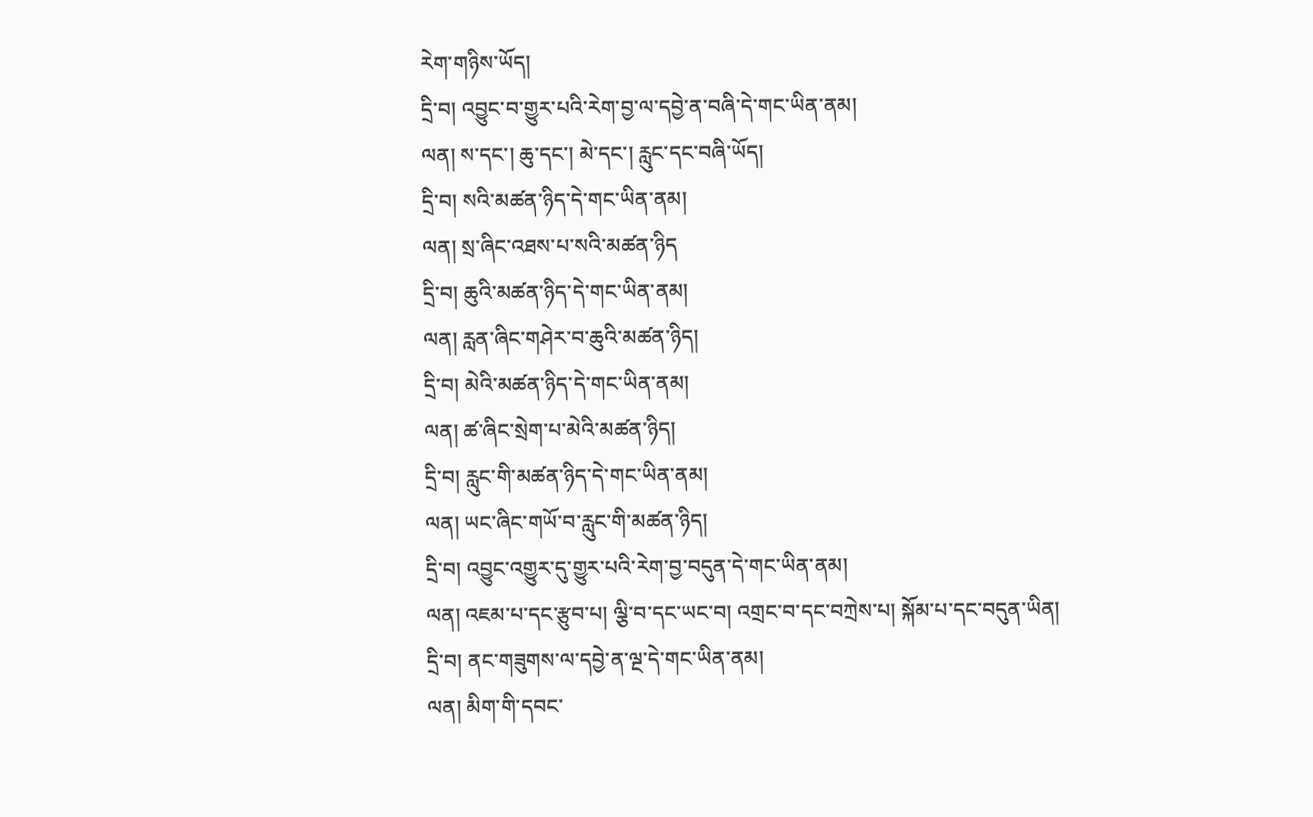རེག་གཉིས་ཡོད།
དྲི་བ། འབྱུང་བ་གྱུར་པའི་རེག་བྱ་ལ་དབྱེ་ན་བཞི་དེ་གང་ཡིན་ནམ།
ལན། ས་དང་། ཆུ་དང་། མེ་དང་། རླུང་དང་བཞི་ཡོད།
དྲི་བ། སའི་མཚན་ཉིད་དེ་གང་ཡིན་ནམ།
ལན། སྲ་ཞིང་འཐས་པ་སའི་མཚན་ཉིད
དྲི་བ། ཆུའི་མཚན་ཉིད་དེ་གང་ཡིན་ནམ།
ལན། རླན་ཞིང་གཤེར་བ་ཆུའི་མཚན་ཉིད།
དྲི་བ། མེའི་མཚན་ཉིད་དེ་གང་ཡིན་ནམ།
ལན། ཚ་ཞིང་སྲེག་པ་མེའི་མཚན་ཉིད།
དྲི་བ། རླུང་གི་མཚན་ཉིད་དེ་གང་ཡིན་ནམ།
ལན། ཡང་ཞིང་གཡོ་བ་རླུང་གི་མཚན་ཉིད།
དྲི་བ། འབྱུང་འགྱུར་དུ་གྱུར་པའི་རེག་བྱ་བདུན་དེ་གང་ཡིན་ནམ།
ལན། འཇམ་པ་དང་རྩུབ་པ། ལྕི་བ་དང་ཡང་བ། འགྲང་བ་དང་བཀྲེས་པ། སྐོམ་པ་དང་བདུན་ཡིན།
དྲི་བ། ནང་གཟུགས་ལ་དབྱེ་ན་ལྔ་དེ་གང་ཡིན་ནམ།
ལན། མིག་གི་དབང་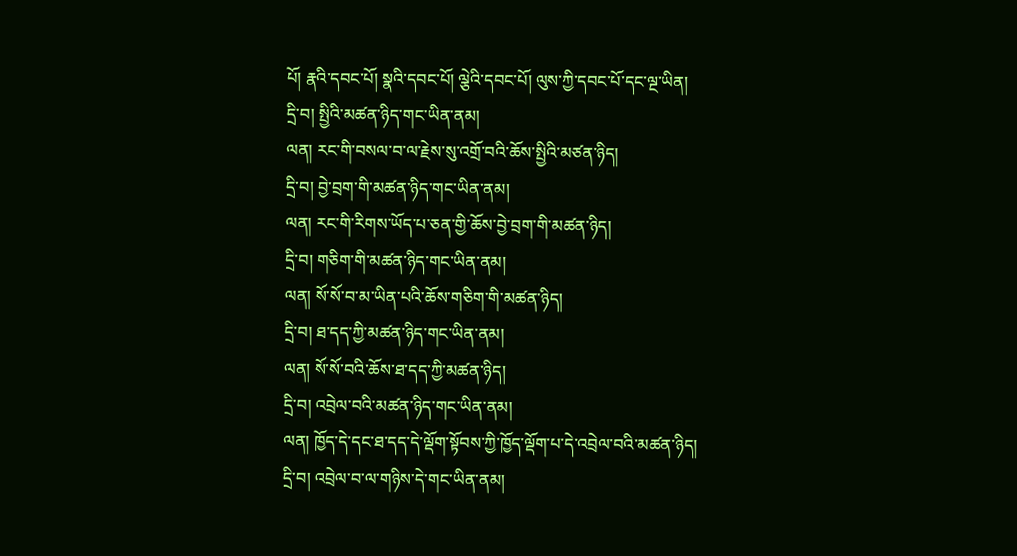པོ། རྣའི་དབང་པོ། སྣའི་དབང་པོ། ལྕེའི་དབང་པོ། ལུས་ཀྱི་དབང་པོ་དང་ལྔ་ཡིན།
དྲི་བ། སྤྱིའི་མཚན་ཉིད་གང་ཡིན་ནམ།
ལན། རང་གི་བསལ་བ་ལ་རྗེས་སུ་འགྲོ་བའི་ཆོས་སྤྱིའི་མཙན་ཉིད།
དྲི་བ། བྱེ་བྲག་གི་མཚན་ཉིད་གང་ཡིན་ནམ།
ལན། རང་གི་རིགས་ཡོད་པ་ཅན་གྱི་ཆོས་བྱེ་བྲག་གི་མཚན་ཉིད།
དྲི་བ། གཅིག་གི་མཚན་ཉིད་གང་ཡིན་ནམ།
ལན། སོ་སོ་བ་མ་ཡིན་པའི་ཆོས་གཅིག་གི་མཚན་ཉིད།
དྲི་བ། ཐ་དད་ཀྱི་མཚན་ཉིད་གང་ཡིན་ནམ།
ལན། སོ་སོ་བའི་ཆོས་ཐ་དད་ཀྱི་མཚན་ཉིད།
དྲི་བ། འབྲེལ་བའི་མཚན་ཉིད་གང་ཡིན་ནམ།
ལན། ཁྱོད་དེ་དང་ཐ་དད་དེ་ལྡོག་སྟོབས་ཀྱི་ཁྱོད་ལྡོག་པ་དེ་འབྲེལ་བའི་མཚན་ཉིད།
དྲི་བ། འབྲེལ་བ་ལ་གཉིས་དེ་གང་ཡིན་ནམ།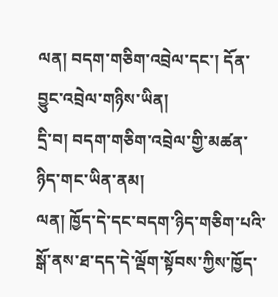ལན། བདག་གཅིག་འབྲེལ་དང་། དོན་བྱུང་འབྲེལ་གཉིས་ཡིན།
དྲི་བ། བདག་གཅིག་འབྲེལ་གྱི་མཚན་ཉིད་གང་ཡིན་ནམ།
ལན། ཁྱོད་དེ་དང་བདག་ཉིད་གཅིག་པའི་སྒོ་ནས་ཐ་དད་དེ་ལྡོག་སྟོབས་ཀྱིས་ཁྱོད་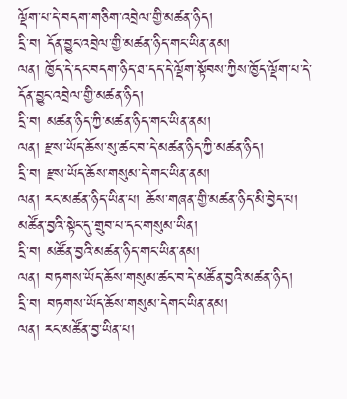ལྡོག་པ་དེ་བདག་གཅིག་འབྲེལ་གྱི་མཚན་ཉིད།
དྲི་བ། དོན་བྱུང་འབྲེལ་གྱི་མཚན་ཉིད་གང་ཡིན་ནམ།
ལན། ཁྱོད་དེ་དང་བདག་ཉིད་ཐ་དད་དེ་ལྡོག་སྟོབས་ཀྱིས་ཁྱོད་ལྡོག་པ་དེ་དོན་བྱུང་འབྲེལ་གྱི་མཚན་ཉིད།
དྲི་བ། མཚན་ཉིད་ཀྱི་མཚན་ཉིད་གང་ཡིན་ནམ།
ལན། རྫས་ཡོད་ཆོས་སུ་ཚང་བ་དེ་མཚན་ཉིད་ཀྱི་མཚན་ཉིད།
དྲི་བ། རྫས་ཡོད་ཆོས་གསུམ་དེ་གང་ཡིན་ནམ།
ལན། རང་མཚན་ཉིད་ཡིན་པ། ཆོས་གཞན་གྱི་མཚན་ཉིད་མི་བྱེད་པ། མཚོན་བྱའི་སྟེང་དུ་གྲུབ་པ་དང་གསུམ་ཡིན།
དྲི་བ། མཚོན་བྱའི་མཚན་ཉིད་གང་ཡིན་ནམ།
ལན། བཏགས་ཡོད་ཆོས་གསུམ་ཚང་བ་དེ་མཚོན་བྱའི་མཚན་ཉིད།
དྲི་བ། བཏགས་ཡོད་ཆོས་གསུམ་དེགང་ཡིན་ནམ།
ལན། རང་མཚོན་བྱ་ཡིན་པ།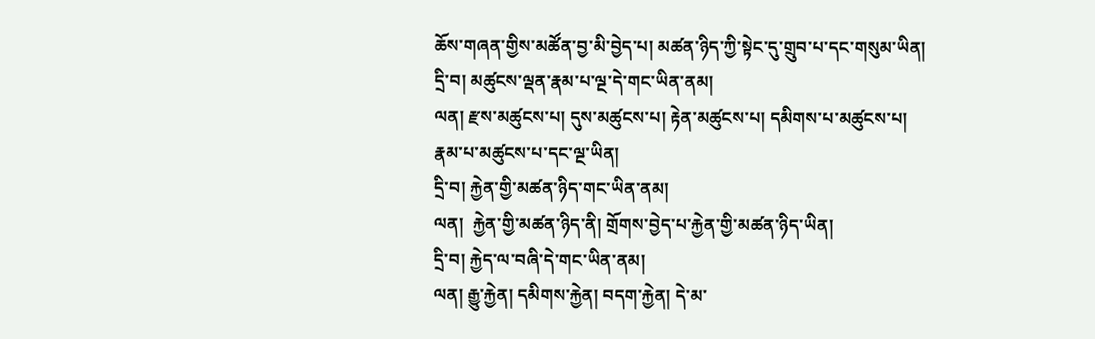ཆོས་གཞན་གྱིས་མཚོན་བྱ་མི་བྱེད་པ། མཚན་ཉིད་ཀྱི་སྟེང་དུ་གྲུབ་པ་དང་གསུམ་ཡིན།
དྲི་བ། མཚུངས་ལྡན་རྣམ་པ་ལྔ་དེ་གང་ཡིན་ནམ།
ལན། རྫས་མཚུངས་པ། དུས་མཚུངས་པ། རྟེན་མཚུངས་པ། དམིགས་པ་མཚུངས་པ།
རྣམ་པ་མཚུངས་པ་དང་ལྔ་ཡིན།
དྲི་བ། རྐྱེན་གྱི་མཚན་ཉིད་གང་ཡིན་ནམ།
ལན།  རྐྱེན་གྱི་མཚན་ཉིད་ནི། གྲོགས་བྱེད་པ་རྐྱེན་གྱི་མཚན་ཉིད་ཡིན།
དྲི་བ། རྐྱེད་ལ་བཞི་དེ་གང་ཡིན་ནམ།
ལན། རྒྱུ་རྐྱེན། དམིགས་རྐྱེན། བདག་རྐྱེན། དེ་མ་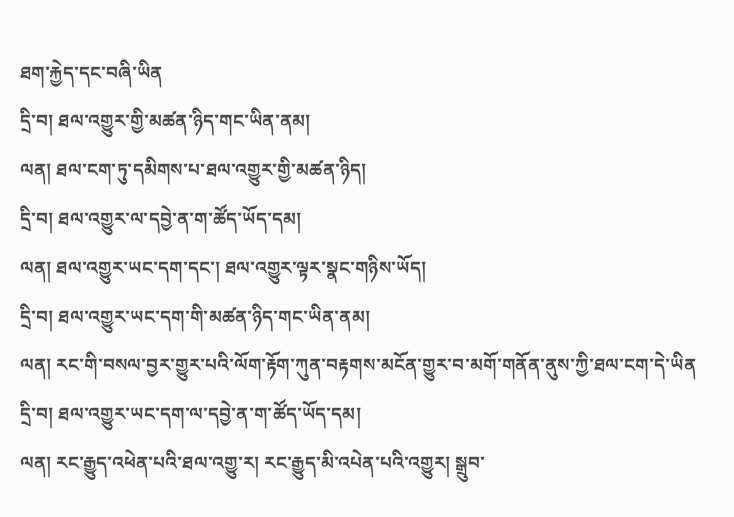ཐག་རྐྱེད་དང་བཞི་ཡིན
དྲི་བ། ཐལ་འགྱུར་གྱི་མཚན་ཉིད་གང་ཡིན་ནམ།
ལན། ཐལ་ངག་ཏུ་དམིགས་པ་ཐལ་འགྱུར་གྱི་མཚན་ཉིད།
དྲི་བ། ཐལ་འགྱུར་ལ་དབྱེ་ན་ག་ཚོད་ཡོད་དམ།
ལན། ཐལ་འགྱུར་ཡང་དག་དང་། ཐལ་འགྱུར་ལྟར་སྣང་གཉིས་ཡོད།
དྲི་བ། ཐལ་འགྱུར་ཡང་དག་གི་མཚན་ཉིད་གང་ཡིན་ནམ།
ལན། རང་གི་བསལ་བྱར་གྱུར་པའི་ལོག་རྟོག་ཀུན་བརྟགས་མངོན་གྱུར་བ་མགོ་གནོན་ནུས་ཀྱི་ཐལ་ངག་དེ་ཡིན
དྲི་བ། ཐལ་འགྱུར་ཡང་དག་ལ་དབྱེ་ན་ག་ཚོད་ཡོད་དམ།
ལན། རང་རྒྱུད་འཕེན་པའི་ཐལ་འགྱུ་ར། རང་རྒྱུད་མི་འཔེན་པའི་འགྱུར། སྒྲུབ་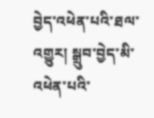བྱེད་འཕེན་པའི་ཐལ་འགྱུར། སྒྲུབ་བྱེད་མི་འཕེན་པའི་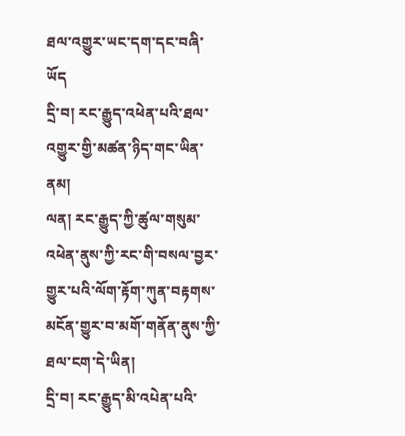ཐལ་འགྱུར་ཡང་དག་དང་བཞི་ཡོད
དྲི་བ། རང་རྒྱུད་འཕེན་པའི་ཐལ་འགྱུར་གྱི་མཚན་ཉིད་གང་ཡིན་ནམ།
ལན། རང་རྒྱུད་ཀྱི་ཚུལ་གསུམ་འཕེན་ནུས་ཀྱི་རང་གི་བསལ་བྱར་གྱུར་པའི་ལོག་རྟོག་ཀུན་བརྟགས་མངོན་གྱུར་བ་མགོ་གནོན་ནུས་ཀྱི་ཐལ་ངག་དེ་ཡིན།
དྲི་བ། རང་རྒྱུད་མི་འཔེན་པའི་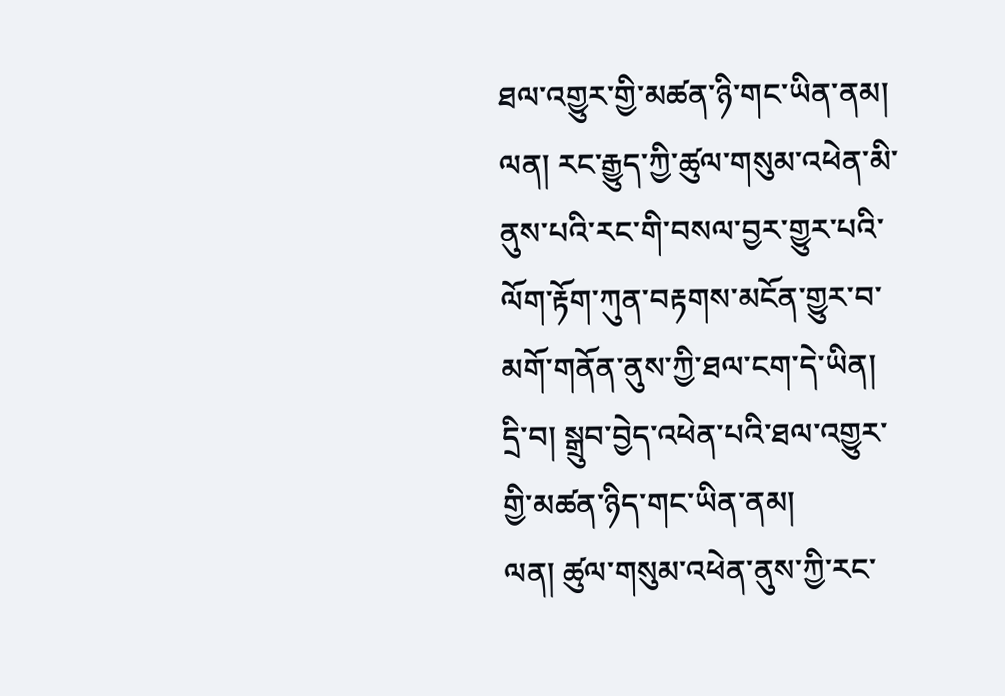ཐལ་འགྱུར་གྱི་མཚན་ཉི་གང་ཡིན་ནམ།
ལན། རང་རྒྱུད་ཀྱི་ཚུལ་གསུམ་འཕེན་མི་ནུས་པའི་རང་གི་བསལ་བྱར་གྱུར་པའི་ལོག་རྟོག་ཀུན་བརྟགས་མངོན་གྱུར་བ་
མགོ་གནོན་ནུས་ཀྱི་ཐལ་ངག་དེ་ཡིན།
དྲི་བ། སྒྲུབ་བྱེད་འཕེན་པའི་ཐལ་འགྱུར་གྱི་མཚན་ཉིད་གང་ཡིན་ནམ།
ལན། ཚུལ་གསུམ་འཕེན་ནུས་ཀྱི་རང་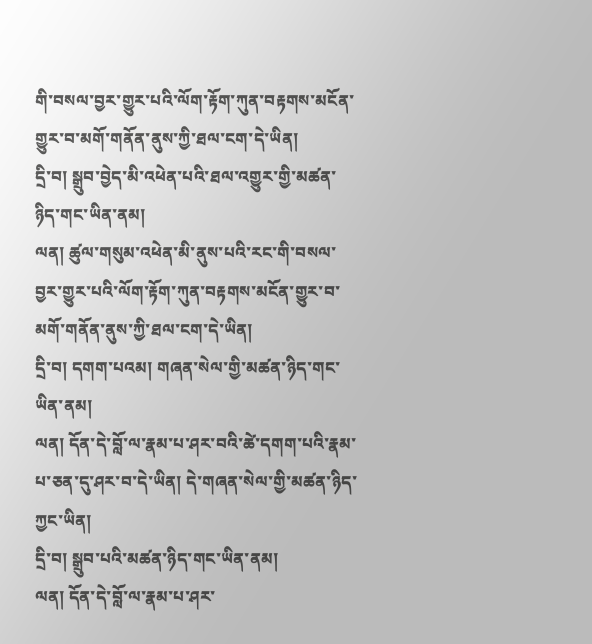གི་བསལ་བྱར་གྱུར་པའི་ལོག་རྟོག་ཀུན་བརྟགས་མངོན་གྱུར་བ་མགོ་གནོན་ནུས་ཀྱི་ཐལ་ངག་དེ་ཡིན།
དྲི་བ། སྒྲུབ་བྱེད་མི་འཕེན་པའི་ཐལ་འགྱུར་གྱི་མཚན་ཉིད་གང་ཡིན་ནམ།
ལན། ཚུལ་གསུམ་འཕེན་མི་ནུས་པའི་རང་གི་བསལ་བྱར་གྱུར་པའི་ལོག་རྟོག་ཀུན་བརྟགས་མངོན་གྱུར་བ་མགོ་གནོན་ནུས་ཀྱི་ཐལ་ངག་དེ་ཡིན།
དྲི་བ། དགག་པའམ། གཞན་སེལ་གྱི་མཚན་ཉིད་གང་ཡིན་ནམ།
ལན། དོན་དེ་བློ་ལ་རྣམ་པ་ཤར་བའི་ཚེ་དགག་པའི་རྣམ་པ་ཅན་དུ་ཤར་བ་དེ་ཡིན། དེ་གཞན་སེལ་གྱི་མཚན་ཉིད་ཀྱང་ཡིན།
དྲི་བ། སྒྲུབ་པའི་མཚན་ཉིད་གང་ཡིན་ནམ།
ལན། དོན་དེ་བློ་ལ་རྣམ་པ་ཤར་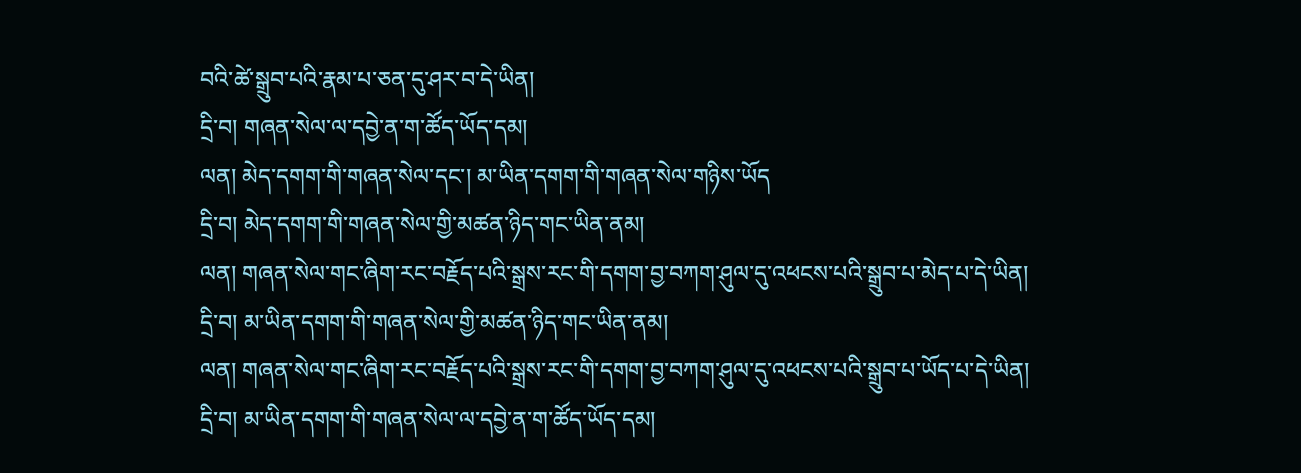བའི་ཚེ་སྒྲུབ་པའི་རྣམ་པ་ཅན་དུ་ཤར་བ་དེ་ཡིན།
དྲི་བ། གཞན་སེལ་ལ་དབྱེ་ན་ག་ཚོད་ཡོད་དམ།
ལན། མེད་དགག་གི་གཞན་སེལ་དང་། མ་ཡིན་དགག་གི་གཞན་སེལ་གཉིས་ཡོད
དྲི་བ། མེད་དགག་གི་གཞན་སེལ་གྱི་མཚན་ཉིད་གང་ཡིན་ནམ།
ལན། གཞན་སེལ་གང་ཞིག་རང་བརྗོད་པའི་སྒྲས་རང་གི་དགག་བྱ་བཀག་ཤུལ་དུ་འཕངས་པའི་སྒྲུབ་པ་མེད་པ་དེ་ཡིན།
དྲི་བ། མ་ཡིན་དགག་གི་གཞན་སེལ་གྱི་མཚན་ཉིད་གང་ཡིན་ནམ།
ལན། གཞན་སེལ་གང་ཞིག་རང་བརྗོད་པའི་སྒྲས་རང་གི་དགག་བྱ་བཀག་ཤུལ་དུ་འཕངས་པའི་སྒྲུབ་པ་ཡོད་པ་དེ་ཡིན།
དྲི་བ། མ་ཡིན་དགག་གི་གཞན་སེལ་ལ་དབྱེ་ན་ག་ཚོད་ཡོད་དམ།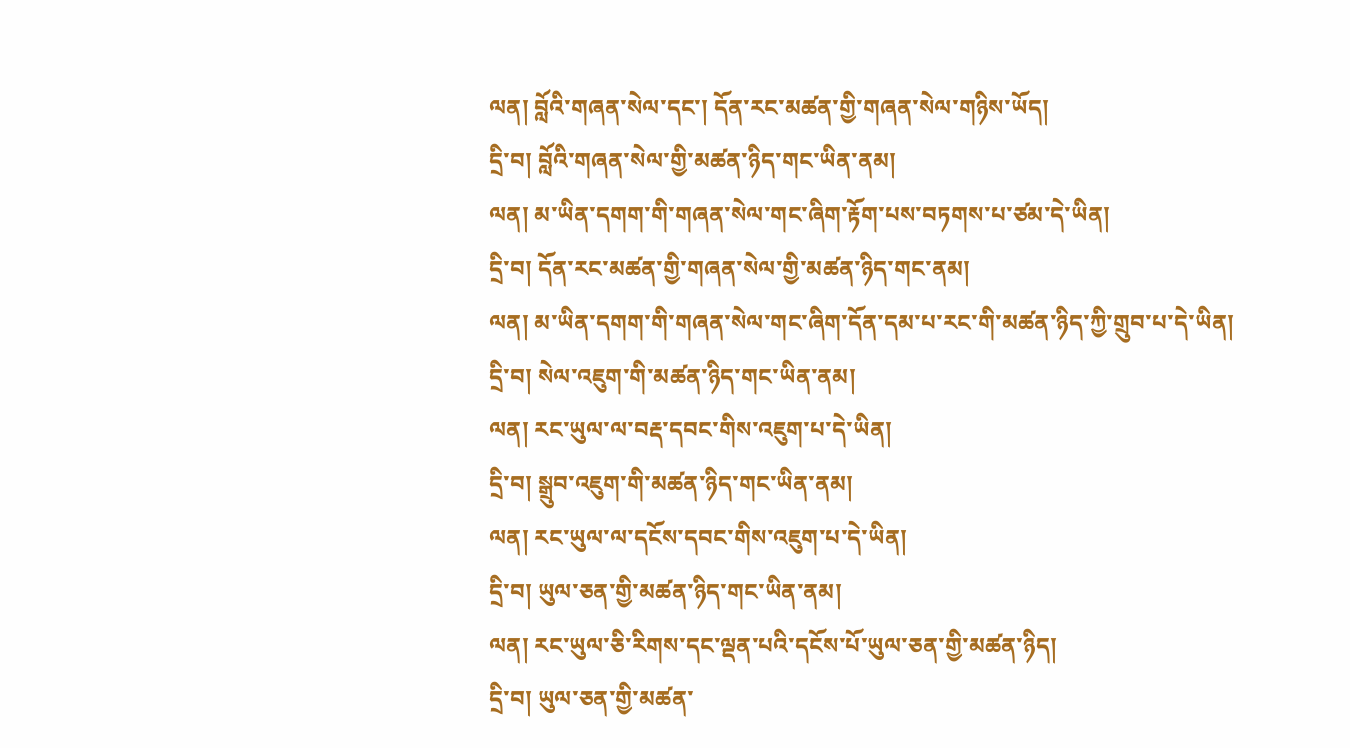ལན། བློའི་གཞན་སེལ་དང་། དོན་རང་མཚན་གྱི་གཞན་སེལ་གཉིས་ཡོད།
དྲི་བ། བློའི་གཞན་སེལ་གྱི་མཚན་ཉིད་གང་ཡིན་ནམ།
ལན། མ་ཡིན་དགག་གི་གཞན་སེལ་གང་ཞིག་རྟོག་པས་བཏགས་པ་ཙམ་དེ་ཡིན།
དྲི་བ། དོན་རང་མཚན་གྱི་གཞན་སེལ་གྱི་མཚན་ཉིད་གང་ནམ།
ལན། མ་ཡིན་དགག་གི་གཞན་སེལ་གང་ཞིག་དོན་དམ་པ་རང་གི་མཚན་ཉིད་ཀྱི་གྲུབ་པ་དེ་ཡིན།
དྲི་བ། སེལ་འཇུག་གི་མཚན་ཉིད་གང་ཡིན་ནམ།
ལན། རང་ཡུལ་ལ་བརྡ་དབང་གིས་འཇུག་པ་དེ་ཡིན།
དྲི་བ། སྒྲུབ་འཇུག་གི་མཚན་ཉིད་གང་ཡིན་ནམ།
ལན། རང་ཡུལ་ལ་དངོས་དབང་གིས་འཇུག་པ་དེ་ཡིན།
དྲི་བ། ཡུལ་ཅན་གྱི་མཚན་ཉིད་གང་ཡིན་ནམ།
ལན། རང་ཡུལ་ཅི་རིགས་དང་ལྡན་པའི་དངོས་པོ་ཡུལ་ཅན་གྱི་མཚན་ཉིད།
དྲི་བ། ཡུལ་ཅན་གྱི་མཚན་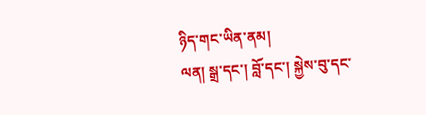ཉིད་གང་ཡིན་ནམ།
ལན། སྒྲ་དང་། བློ་དང་། སྐྱེས་བུ་དང་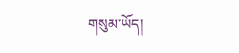གསུམ་ཡོད།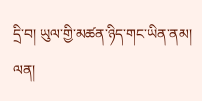དྲི་བ། ཡུལ་གྱི་མཚན་ཉིད་གང་ཡིན་ནམ།
ལན།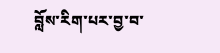བློས་རིག་པར་བྱ་བ་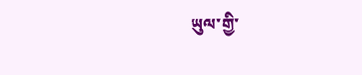ཡུལ་གྱི་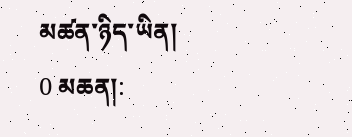མཚན་ཉིད་ཡིན།
0 མཆན།: